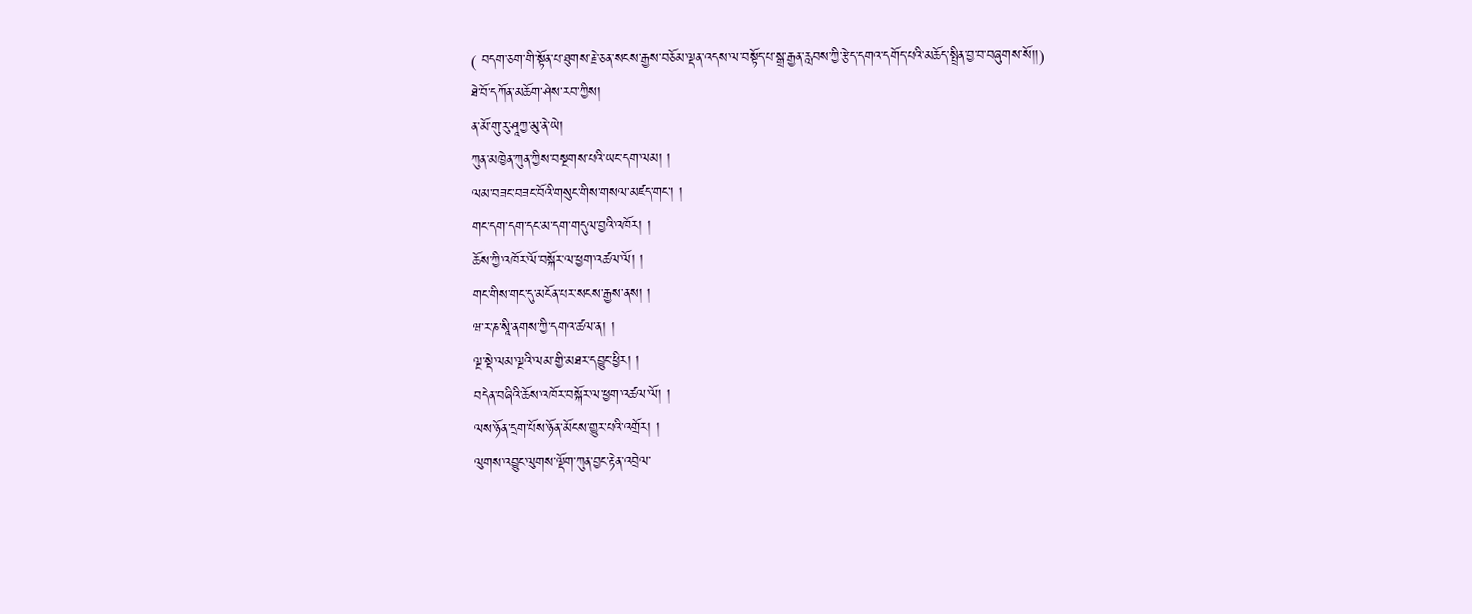( བདག་ཅག་གི་སྟོན་པ་ཐུགས་རྗེ་ཅན་སངས་རྒྱས་བཅོམ་ལྡན་འདས་ལ་བསྟོད་པ་སྒྲ་རྒྱན་རླབས་ཀྱི་རྩེད་དགའ་དགོད་པའི་མཆོད་སྤྲིན་བྱ་བ་བཞུགས་སོ།།)
ཐེ་བོ་དཀོན་མཆོག་ཤེས་རབ་ཀྱིས།
ན་མོ་གུ་རུ་ཤཱཀྱ་མུ་ནེ་ཡེ།
ཀུན་མཁྱེན་ཀུན་ཀྱིས་བསྔགས་པའི་ཡང་དག་ལམ། །
ལམ་བཟང་བཟང་བོའི་གསུང་གིས་གསལ་མཛད་གང་། །
གང་དག་དག་དང་མ་དག་གདུལ་བྱའི་འཁོར། །
ཆོས་ཀྱི་འཁོར་ལོ་བསྐོར་ལ་ཕྱག་འཚལ་ལོ། །
གང་གིས་གང་དུ་མངོན་པར་སངས་རྒྱས་ནས། །
ཝ་ར་ཎ་སཱི་ནགས་ཀྱི་དགའ་ཚལ་ན། །
ལྔ་སྡེ་ལམ་ལྔའི་ལམ་གྱི་མཐར་དབྱུང་ཕྱིར། །
བདེན་བཞིའི་ཆོས་འཁོར་བསྐོར་ལ་ཕྱག་འཚལ་ལོ། །
ལས་ཉོན་དྲག་པོས་ཉོན་མོངས་གྱུར་པའི་འགྲོར། །
ལུགས་འབྱུང་ལུགས་ལྡོག་ཀུན་བྱང་རྟེན་འབྲེལ་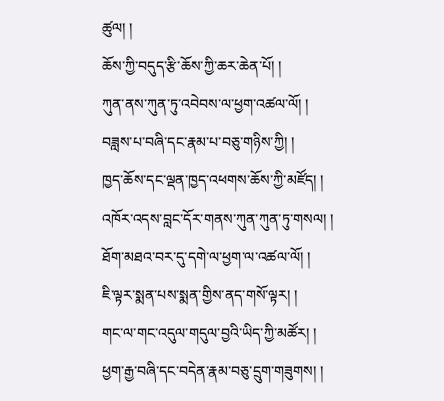ཚུལ། །
ཆོས་ཀྱི་བདུད་རྩི་ཆོས་ཀྱི་ཆར་ཆེན་པོ། །
ཀུན་ནས་ཀུན་ཏུ་འབེབས་ལ་ཕྱག་འཚལ་ལོ། །
བཟླས་པ་བཞི་དང་རྣམ་པ་བཅུ་གཉིས་ཀྱི། །
ཁྱད་ཆོས་དང་ལྡན་ཁྱད་འཕགས་ཆོས་ཀྱི་མཛོད། །
འཁོར་འདས་བླང་དོར་གནས་ཀུན་ཀུན་ཏུ་གསལ། །
ཐོག་མཐའ་བར་དུ་དགེ་ལ་ཕྱག་ལ་འཚལ་ལོ། །
ཇི་ལྟར་སྨན་པས་སྨན་གྱིས་ནད་གསོ་ལྟར། །
གང་ལ་གང་འདུལ་གདུལ་བྱའི་ཡིད་ཀྱི་མཚོར། །
ཕྱག་རྒྱ་བཞི་དང་བདེན་རྣམ་བཅུ་དྲུག་གཟུགས། །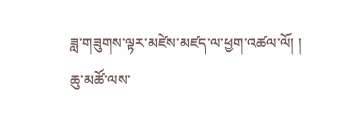ཟླ་གཟུགས་ལྟར་མཛེས་མཛད་ལ་ཕྱག་འཚལ་ལོ། །
ཆུ་མཚོ་ལས་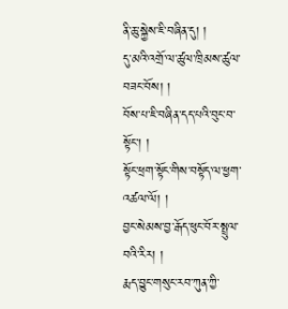ནི་ཆུ་སྐྱེས་ཇི་བཞིན་དུ། །
དུ་མའི་འགྲོ་ལ་ཚུལ་ཁྲིམས་ཚུལ་བཟང་བོས། །
བོས་པ་ཇི་བཞིན་དད་པའི་བུང་བ་སྟོང་། །
སྟོང་ཕྲག་སྟོང་གིས་བསྟོད་ལ་ཕྱག་འཚལ་ལོ། །
བྱང་སེམས་བྱ་རྒོད་ཕུང་བོར་སྤྲུལ་བའི་རིར། །
རྨད་བྱུང་གསུང་རབ་ཀུན་ཀྱི་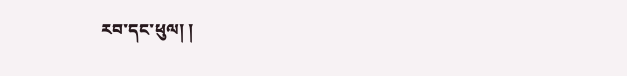རབ་དང་ཕུལ། །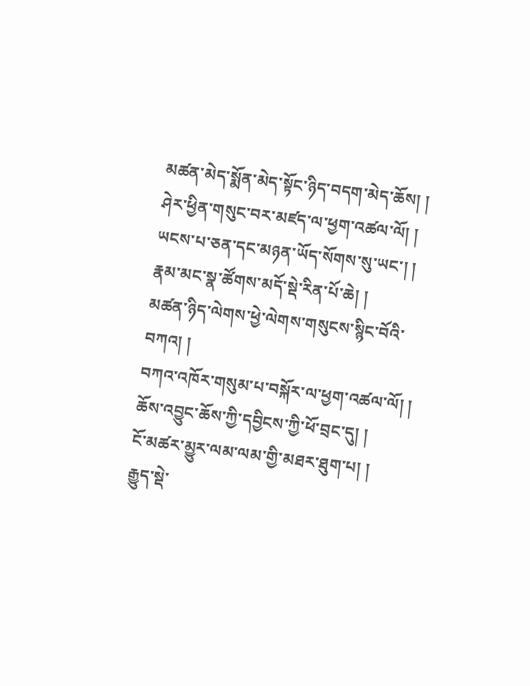མཚན་མེད་སྨོན་མེད་སྟོང་ཉིད་བདག་མེད་ཆོས། །
ཤེར་ཕྱིན་གསུང་བར་མཛད་ལ་ཕྱག་འཚལ་ལོ། །
ཡངས་པ་ཅན་དང་མཉན་ཡོད་སོགས་སུ་ཡང་། །
རྣམ་མང་སྣ་ཚོགས་མདོ་སྡེ་རིན་པོ་ཆེ། །
མཚན་ཉིད་ལེགས་ཕྱེ་ལེགས་གསུངས་སྙིང་བོའི་བཀའ། །
བཀའ་འཁོར་གསུམ་པ་བསྐོར་ལ་ཕྱག་འཚལ་ལོ། །
ཆོས་འབྱུང་ཆོས་ཀྱི་དབྱིངས་ཀྱི་ཕོ་བྲང་དུ། །
ངོ་མཚར་མྱུར་ལམ་ལམ་གྱི་མཐར་ཐུག་པ། །
རྒྱུད་སྡེ་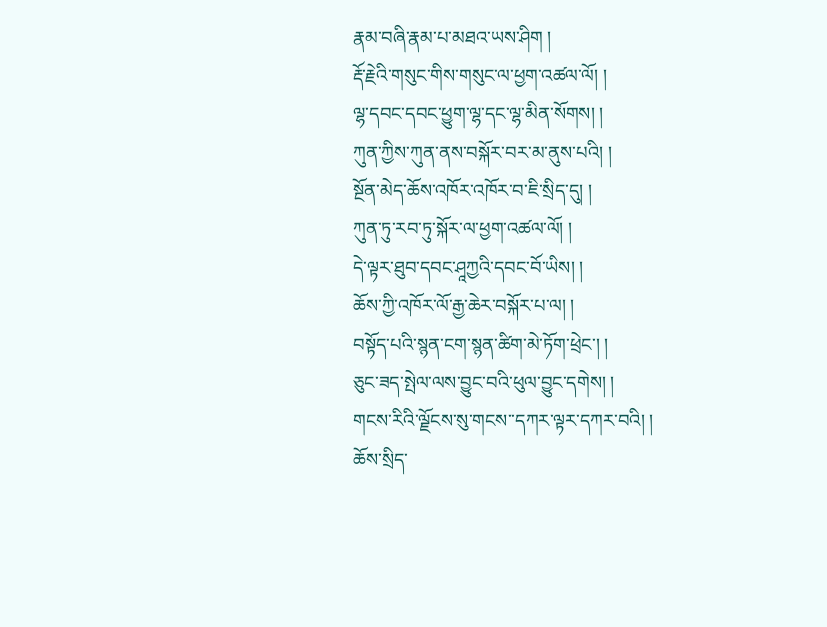རྣམ་བཞི་རྣམ་པ་མཐའ་ཡས་ཤིག །
རྡོ་རྗེའི་གསུང་གིས་གསུང་ལ་ཕྱག་འཚལ་ལོ། །
ལྷ་དབང་དབང་ཕྱུག་ལྷ་དང་ལྷ་མིན་སོགས། །
ཀུན་ཀྱིས་ཀུན་ནས་བསྐོར་བར་མ་ནུས་པའི། །
སྔོན་མེད་ཆོས་འཁོར་འཁོར་བ་ཇི་སྲིད་དུ། །
ཀུན་ཏུ་རབ་ཏུ་སྐོར་ལ་ཕྱག་འཚལ་ལོ། །
དེ་ལྟར་ཐུབ་དབང་ཤཱཀྱའི་དབང་བོ་ཡིས། །
ཆོས་ཀྱི་འཁོར་ལོ་རྒྱ་ཆེར་བསྐོར་པ་ལ། །
བསྟོད་པའི་སྙན་ངག་སྙན་ཚིག་མེ་ཏོག་ཕྲེང་། །
ཅུང་ཟད་སྤེལ་ལས་བྱུང་བའི་ཕུལ་བྱུང་དགེས། །
གངས་རིའི་ལྗོངས་སུ་གངས་་དཀར་ལྟར་དཀར་བའི། །
ཆོས་སྲིད་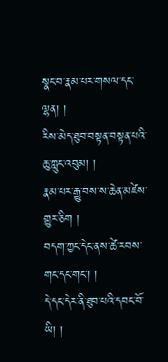སྣང་བ་རྣམ་པར་གསལ་དང་ལྷན། །
རིས་མེད་ཐུབ་བསྟན་བསྟན་པའི་ཆུ་ཀླུང་འབུམ། །
རྣམ་པར་རྒྱུ་བས་ས་ཆེན་མཛེས་གྱུར་ཅིག །
བདག་ཀྱང་དེང་ནས་ཚེ་རབས་གང་དང་གང་། །
དེ་དང་དེར་ནི་ཐུབ་པའི་དབང་བོ་ཡི། །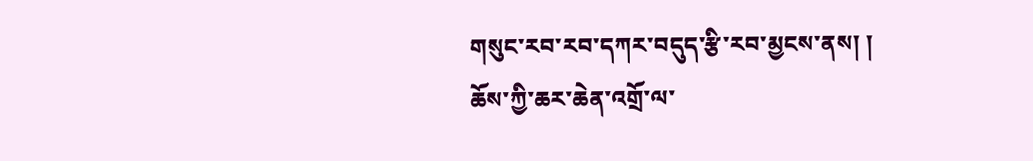གསུང་རབ་རབ་དཀར་བདུད་རྩི་རབ་མྱངས་ནས། །
ཆོས་ཀྱི་ཆར་ཆེན་འགྲོ་ལ་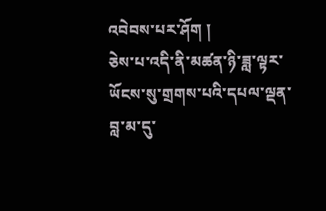འབེབས་པར་ཤོག །
ཅེས་པ་འདི་ནི་མཚན་ཉི་ཟླ་ལྟར་ཡོངས་སུ་གྲགས་པའི་དཔལ་ལྡན་བླ་མ་དུ་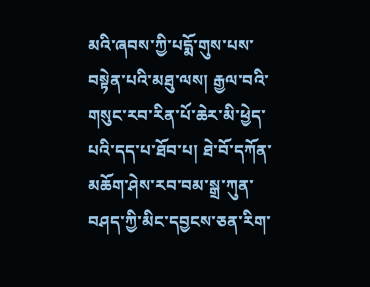མའི་ཞབས་ཀྱི་པདྨོ་གུས་པས་བསྟེན་པའི་མཐུ་ལས། རྒྱལ་བའི་གསུང་རབ་རིན་པོ་ཆེར་མི་ཕྱེད་པའི་དད་པ་ཐོབ་པ། ཐེ་བོ་དཀོན་མཆོག་ཤེས་རབ་བམ་སྒྲ་ཀུན་བཤད་ཀྱི་མིང་དབྱངས་ཅན་རིག་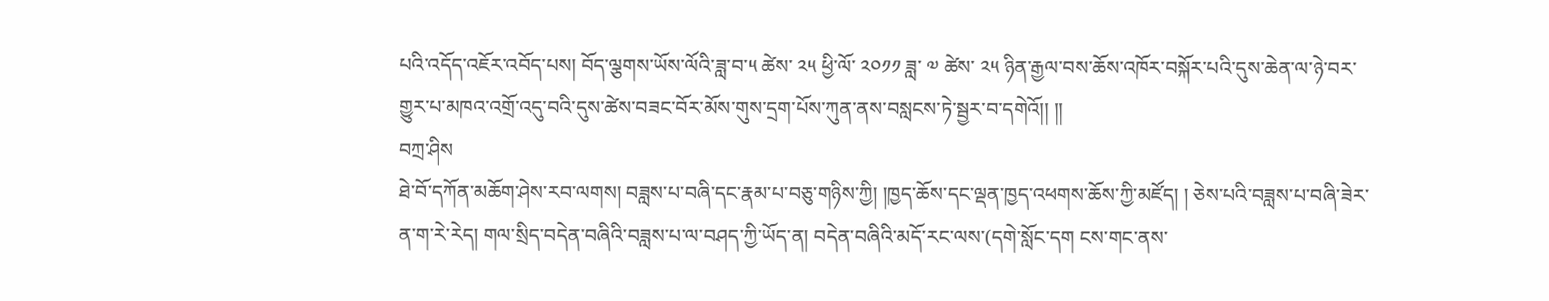པའི་འདོད་འཇོར་འབོད་པས། བོད་ལྕགས་ཡོས་ལོའི་ཟླ་བ་༥ ཚེས་ ༢༥ ཕྱི་ལོ་ ༢༠༡༡ ཟླ་ ༧ ཚེས་ ༢༥ ཉིན་རྒྱལ་བས་ཆོས་འཁོར་བསྐོར་པའི་དུས་ཆེན་ལ་ཉེ་བར་གྱུར་པ་མཁའ་འགྲོ་འདུ་བའི་དུས་ཚེས་བཟང་བོར་མོས་གུས་དྲག་པོས་ཀུན་ནས་བསླངས་ཏེ་སྦྱར་བ་དགེའོ།། །།
བཀྲ་ཤིས
ཐེ་བོ་དཀོན་མཆོག་ཤེས་རབ་ལགས། བཟླས་པ་བཞི་དང་རྣམ་པ་བཅུ་གཉིས་ཀྱི། །ཁྱད་ཆོས་དང་ལྡན་ཁྱད་འཕགས་ཆོས་ཀྱི་མཛོད། ། ཅེས་པའི་བཟླས་པ་བཞི་ཟེར་ན་ག་རེ་རེད། གལ་སྲིད་བདེན་བཞིའི་བཟླས་པ་ལ་བཤད་ཀྱི་ཡོད་ན། བདེན་བཞིའི་མདོ་རང་ལས་(དགེ་སློང་དག ངས་གང་ནས་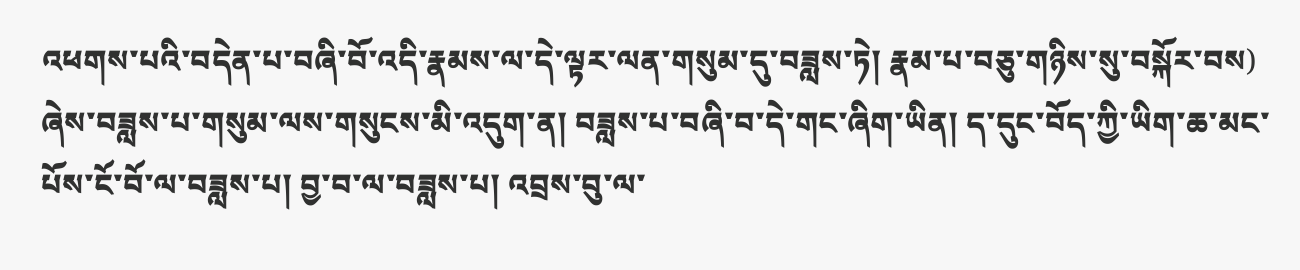འཕགས་པའི་བདེན་པ་བཞི་བོ་འདི་རྣམས་ལ་དེ་ལྟར་ལན་གསུམ་དུ་བཟླས་ཏེ། རྣམ་པ་བཅུ་གཉིས་སུ་བསྐོར་བས) ཞེས་བཟླས་པ་གསུམ་ལས་གསུངས་མི་འདུག་ན། བཟླས་པ་བཞི་བ་དེ་གང་ཞིག་ཡིན། ད་དུང་བོད་ཀྱི་ཡིག་ཆ་མང་པོས་ངོ་བོ་ལ་བཟླས་པ། བྱ་བ་ལ་བཟླས་པ། འབྲས་བུ་ལ་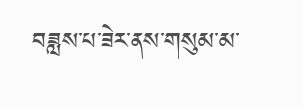བཟླས་པ་ཟེར་ནས་གསུམ་མ་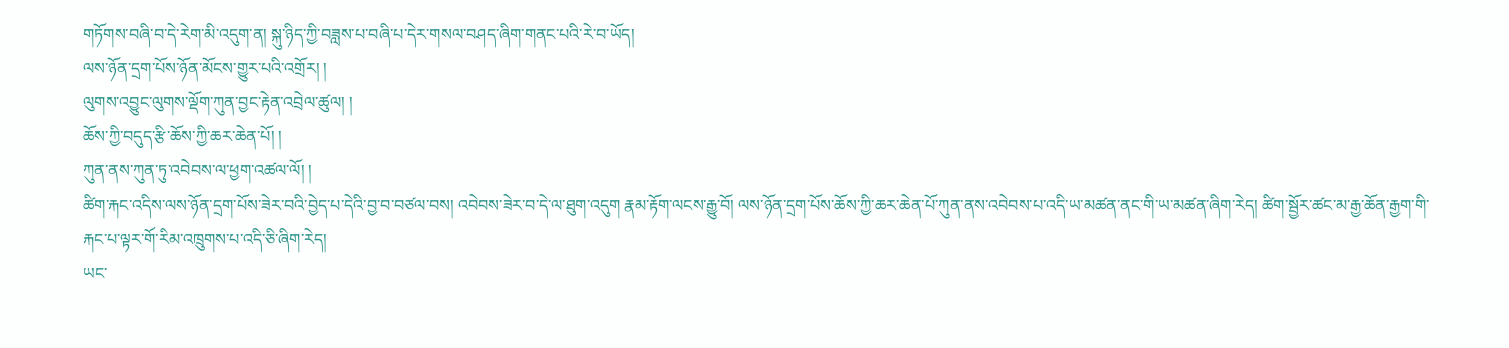གཏོགས་བཞི་བ་དེ་རེག་མི་འདུག་ན། སྐུ་ཉིད་ཀྱི་བཟླས་པ་བཞི་པ་དེར་གསལ་བཤད་ཞིག་གནང་པའི་རེ་བ་ཡོད།
ལས་ཉོན་དྲག་པོས་ཉོན་མོངས་གྱུར་པའི་འགྲོར། །
ལུགས་འབྱུང་ལུགས་ལྡོག་ཀུན་བྱང་རྟེན་འབྲེལ་ཚུལ། །
ཆོས་ཀྱི་བདུད་རྩི་ཆོས་ཀྱི་ཆར་ཆེན་པོ། །
ཀུན་ནས་ཀུན་ཏུ་འབེབས་ལ་ཕྱག་འཚལ་ལོ། །
ཚིག་རྐང་འདིས་ལས་ཉོན་དྲག་པོས་ཟེར་བའི་བྱེད་པ་དེའི་བྱ་བ་བཙལ་བས། འབེབས་ཟེར་བ་དེ་ལ་ཐུག་འདུག རྣམ་རྟོག་ལངས་རྒྱུ་བོ། ལས་ཉོན་དྲག་པོས་ཆོས་ཀྱི་ཆར་ཆེན་པོ་ཀུན་ནས་འབེབས་པ་འདི་ཡ་མཚན་ནང་གི་ཡ་མཚན་ཞིག་རེད། ཚིག་སྦྱོར་ཚང་མ་རྒྱ་ཆོན་རྒྱག་གི་རྐང་པ་ལྟར་གོ་རིམ་འཁྲུགས་པ་འདི་ཅི་ཞིག་རེད།
ཡང་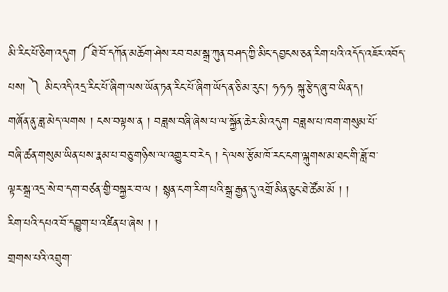མི་རིང་པོ་ཅིག་འདུག ༼ཐེ་བོ་དཀོན་མཆོག་ཤེས་རབ་བམ་སྒྲ་ཀུན་བཤད་ཀྱི་མིང་དབྱངས་ཅན་རིག་པའི་འདོད་འཇོར་འབོད་པས། ༽ མིང་འདི་འདྲ་རིང་པོ་ཞིག་ལས་ཡོན་ཏན་རིང་པོ་ཞིག་ཡོད་ན་ཅི་མ་རུང་། ཧཧཧ སྐུ་རྩེད་ཞུ་བ་ཡིན་ད།
གཞོན་ནུ་ཟླ་མེད་ལགས ། ངས་བལྟས་ན ། བཟླས་བཞི་ཞེས་པ་ལ་སྐྱོན་ཆེར་མི་འདུག བཟླས་པ་ཁག་གསུམ་པོ་
བཞི་ཚན་གསུམ་ཡིན་པས་རྣམ་པ་བཅུ་གཉིས་ལ་འགྱུར་བ་རེད ། དེ་ལས་རྩོམ་ཁོ་རང་ངག་ལྐུགས་མ་ཐང་གི་ཟློ་བ་
ལྟར་སྒྲ་འདྲ་སེ་བ་དག་བཙན་གྱི་བསྐྱར་བ་ལ ། སྙན་ངག་རིག་པའི་སྒྲ་རྒྱན་དུ་འགྲོ་མིན་ཅུང་ཐེ་ཚོམ་མོ ། །
རིག་པའི་དཔའ་བོ་དབྱུག་པ་འཛིན་པ་ཞེས ། །
གྲགས་པའི་འབྲུག་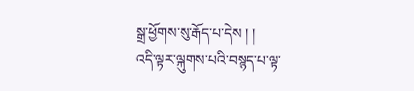སྒྲ་ཕྱོགས་སུ་རྒོད་པ་དེས ། །
འདི་ལྟར་ལྐུགས་པའི་བསྙད་པ་ལྟ་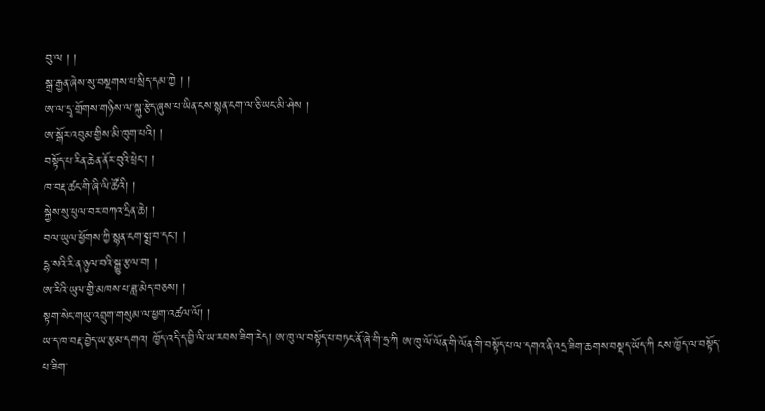བུ་ལ ། །
སྒྲ་རྒྱན་ཞེས་སུ་བསྔགས་པ་སྲིད་དམ་ཀྱེ ། །
ཨ་ལ་དྲྭ་གྲོགས་གཉིས་ལ་སྐུ་རྩེད་ཞུས་པ་ཡིན་ངས་སྙན་ངག་ལ་ཅི་ཡང་མི་ཤེས །
ཨ་སྒོར་འབུམ་གྱིས་མི་ཁུག་པའི། །
བསྟོད་པ་རིན་ཆེན་ནོར་བུའི་ཕྲེང་། །
ཁ་བརྡ་ཚང་གི་ཞི་ལི་ཚོའི། །
སྐྱེས་སུ་ཕུལ་བར་བཀའ་དྲིན་ཆེ། །
བལ་ཡུལ་ཕྱོགས་ཀྱི་སྙན་ངག་སྨྲ་བ་དང་། །
དྷ་སའི་རི་ན་ཉུལ་བའི་སྒྱུ་རྩལ་བ། །
ཨ་རིའི་ཡུལ་གྱི་མཁས་པ་ཟླ་མེད་བཅས། །
སྟག་སེང་གཡུ་འབྲུག་གསུམ་ལ་ཕྱག་འཚལ་ལོ། །
ཡ་ད་ཁ་བརྡ་བྱེད་ཡ་རྩམ་དགའ། ཁྱོད་འདི་ད་བྱི་ལི་ཡ་རབས་ཟིག་རེད། ཨ་ཁུ་ལ་བསྟོད་པ་བཏང་ནོ་ཞེ་གི་ཧྲ་ཀི ཨ་ཁུ་ལོ་ལོན་གི་ལོན་གི་བསྟོད་པ་ལ་དགའ་ནི་འདྲ་ཟིག་ཆགས་བསྡད་ཡོད་ཀི ངས་ཁྱོད་ལ་བསྟོད་པ་ཟིག་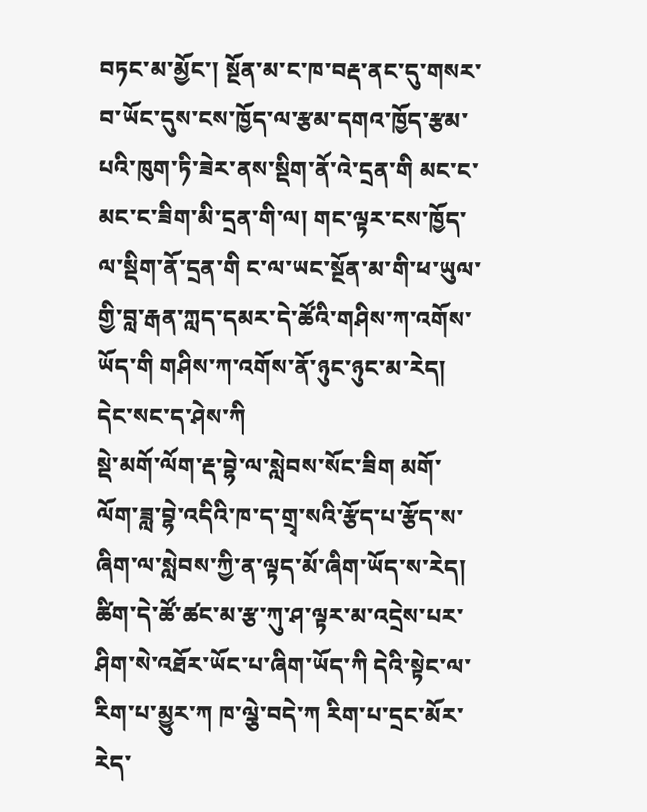བཏང་མ་མྱོང་། སྔོན་མ་ང་ཁ་བརྡ་ནང་དུ་གསར་བ་ཡོང་དུས་ངས་ཁྱོད་ལ་རྩམ་དགའ་ཁྱོད་རྩམ་པའི་ཁུག་ཏི་ཟེར་ནས་སྡིག་ནོ་འེ་དྲན་གི མང་ང་མང་ང་ཟིག་མི་དྲན་གི་ལ། གང་ལྟར་ངས་ཁྱོད་ལ་སྡིག་ནོ་དྲན་གི ང་ལ་ཡང་སྔོན་མ་གི་ཕ་ཡུལ་གྱི་བླ་རྒན་ཀླད་དམར་དེ་ཚོའི་གཤིས་ཀ་འགོས་ཡོད་གི གཤིས་ཀ་འགོས་ནོ་ཉུང་ཉུང་མ་རེད། དེང་སང་ད་ཤེས་ཀི
སྡེ་མགོ་ལོག་རྡ་བྷེ་ལ་སླེབས་སོང་ཟིག མགོ་ལོག་ཟླ་བྷེ་འདིའི་ཁ་ད་གྲྭ་སའི་རྩོད་པ་རྩོད་ས་ཞིག་ལ་སླེབས་ཀྱི་ན་ལྟད་མོ་ཞིག་ཡོད་ས་རེད། ཚིག་དེ་ཚོ་ཚང་མ་རྩ་ཀུ་ཤ་ལྟར་མ་འདྲེས་པར་ཤིག་སེ་འཐོར་ཡོང་པ་ཞིག་ཡོད་ཀི དེའི་སྟེང་ལ་རིག་པ་མྱུར་ཀ ཁ་ལྕེ་བདེ་ཀ རིག་པ་དྲང་མོར་རེད་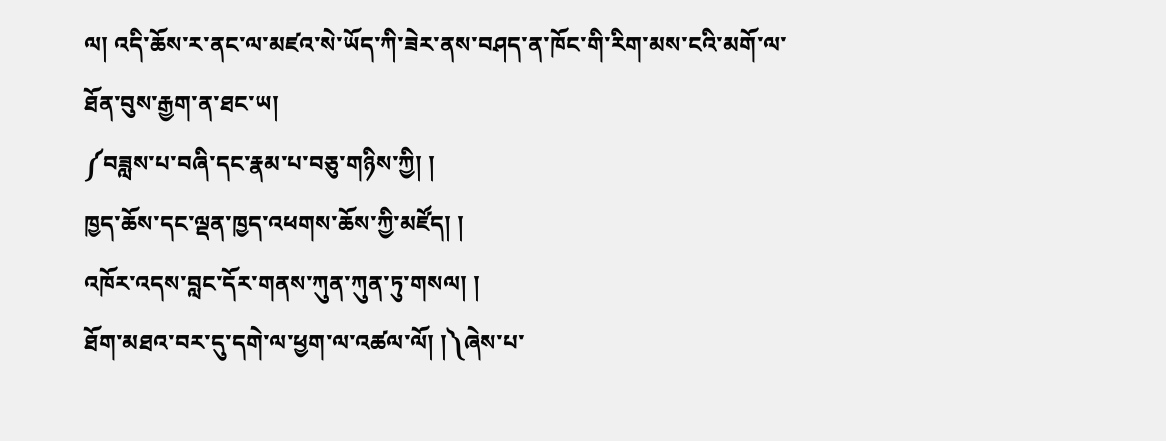ལ། འདི་ཆོས་ར་ནང་ལ་མཛའ་སེ་ཡོད་ཀི་ཟེར་ནས་བཤད་ན་ཁོང་གི་རིག་མས་ངའི་མགོ་ལ་ཐོན་བུས་རྒྱག་ན་ཐང་ཡ།
༼བཟླས་པ་བཞི་དང་རྣམ་པ་བཅུ་གཉིས་ཀྱི། །
ཁྱད་ཆོས་དང་ལྡན་ཁྱད་འཕགས་ཆོས་ཀྱི་མཛོད། །
འཁོར་འདས་བླང་དོར་གནས་ཀུན་ཀུན་ཏུ་གསལ། །
ཐོག་མཐའ་བར་དུ་དགེ་ལ་ཕྱག་ལ་འཚལ་ལོ། །༽ཞེས་པ་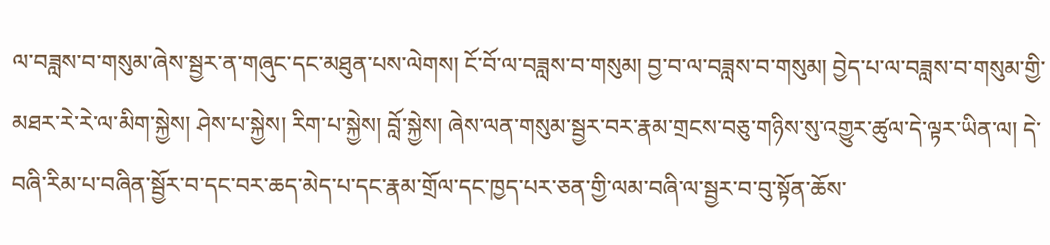ལ་བཟླས་བ་གསུམ་ཞེས་སྦྱར་ན་གཞུང་དང་མཐུན་པས་ལེགས། ངོ་བོ་ལ་བཟླས་བ་གསུམ། བྱ་བ་ལ་བཟླས་བ་གསུམ། བྱེད་པ་ལ་བཟླས་བ་གསུམ་གྱི་མཐར་རེ་རེ་ལ་མིག་སྐྱེས། ཤེས་པ་སྐྱེས། རིག་པ་སྐྱེས། བློ་སྐྱེས། ཞེས་ལན་གསུམ་སྦྱར་བར་རྣམ་གྲངས་བཅུ་གཉིས་སུ་འགྱུར་ཚུལ་དེ་ལྟར་ཡིན་ལ། དེ་བཞི་རིམ་པ་བཞིན་སྦྱོར་བ་དང་བར་ཆད་མེད་པ་དང་རྣམ་གྲོལ་དང་ཁྱད་པར་ཅན་གྱི་ལམ་བཞི་ལ་སྦྱར་བ་བུ་སྟོན་ཆོས་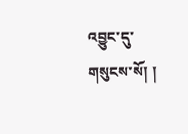འབྱུང་དུ་གསུངས་སོ། །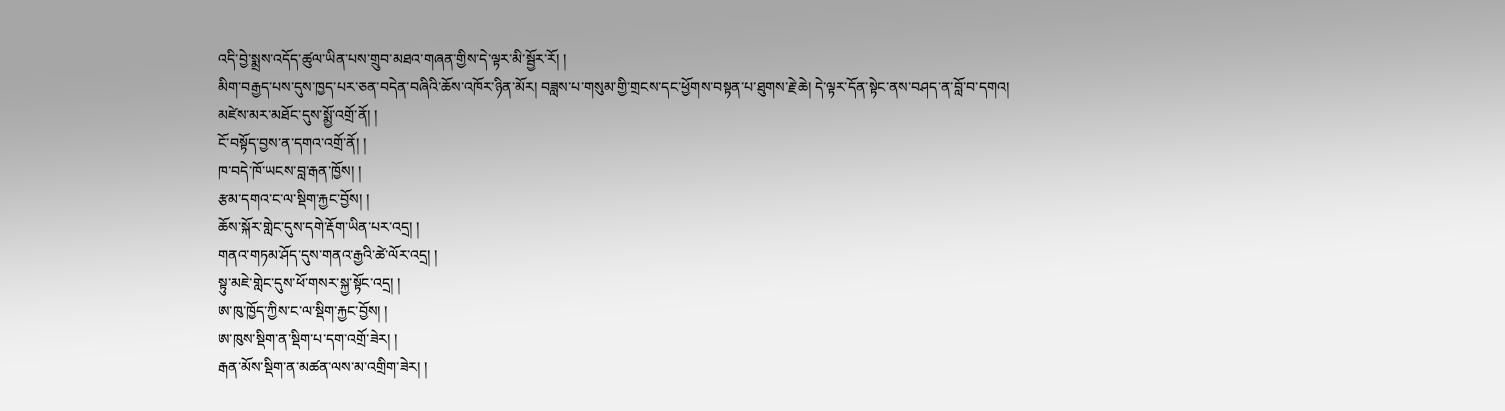འདི་བྱེ་སྨྲས་འདོད་ཚུལ་ཡིན་པས་གྲུབ་མཐའ་གཞན་གྱིས་དེ་ལྟར་མི་སྦྱོར་རོ། །
མིག་བརྒྱད་པས་དུས་ཁྱད་པར་ཅན་བདེན་བཞིའི་ཆོས་འཁོར་ཉིན་མོར། བཟླས་པ་གསུམ་གྱི་གྲངས་དང་ཕྱོགས་བསྟན་པ་ཐུགས་རྗེ་ཆེ། དེ་ལྟར་དོན་སྟེང་ནས་བཤད་ན་བློ་བ་དགའ།
མཛེས་མར་མཐོང་དུས་སྨྱོ་འགྲོ་ནོ། །
ངོ་བསྟོད་བྱས་ན་དགའ་འགྲོ་ནོ། །
ཁ་བདེ་ཁོ་ཡངས་བླ་རྒན་ཁྱོས། །
རྩམ་དགའ་ང་ལ་སྡིག་རྐྱང་བྱོས། །
ཆོས་སྐོར་གླེང་དུས་དགེ་རྡོག་ཡིན་པར་འདྲ། །
གནའ་གཏམ་ཤོད་དུས་གནའ་རྒྱའི་ཚེ་ལོར་འདྲ། །
སྟུ་མཇེ་གླེང་དུས་ཕོ་གསར་སྐྱ་སྟོང་འདྲ། །
ཨ་ཁུ་ཁྱོད་ཀྱིས་ང་ལ་སྡིག་རྐྱང་བྱོས། །
ཨ་ཁུས་སྡིག་ན་སྡིག་པ་དག་འགྲོ་ཟེར། །
རྒན་མོས་སྡིག་ན་མཚན་ལས་མ་འགྲིག་ཟེར། །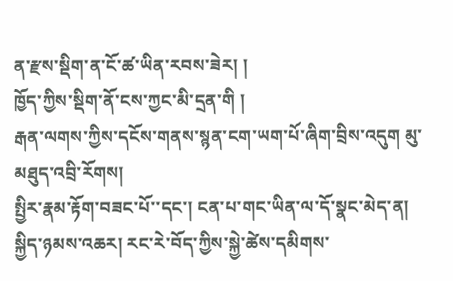ན་རྫས་སྡིག་ན་ངོ་ཚ་ཡིན་རབས་ཟེར། །
ཁྱོད་ཀྱིས་སྡིག་ནོ་ངས་ཀྱང་མི་དྲན་གི །
རྒན་ལགས་ཀྱིས་དངོས་གནས་སྙན་ངག་ཡག་པོ་ཞིག་བྲིས་འདུག མུ་མཐུད་འབྲི་རོགས།
སྤྱིར་རྣམ་རྟོག་བཟང་པོ་་དང་། ངན་པ་གང་ཡིན་ལ་དོ་སྣང་མེད་ན། སྐྱིད་ཉམས་འཆར། རང་རེ་བོད་ཀྱིས་སྐྱེ་ཚེས་དམིགས་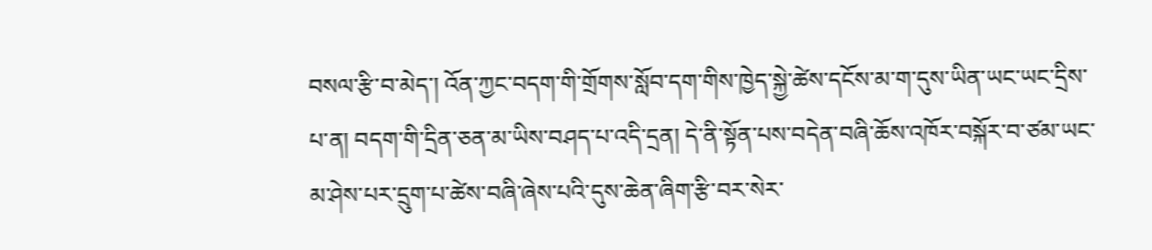བསལ་རྩི་བ་མེད་། འོན་ཀྱང་བདག་གི་གྲོགས་སློབ་དག་གིས་ཁྱེད་སྐྱེ་ཚེས་དངོས་མ་ག་དུས་ཡིན་ཡང་ཡང་དྲིས་པ་ན། བདག་གི་དྲིན་ཅན་མ་ཡིས་བཤད་པ་འདི་དྲན། དེ་ནི་སྟོན་པས་བདེན་བཞི་ཆོས་འཁོར་བསྐོར་བ་ཙམ་ཡང་མ་ཤེས་པར་དྲུག་པ་ཚེས་བཞི་ཞེས་པའི་དུས་ཆེན་ཞིག་རྩི་བར་སེར་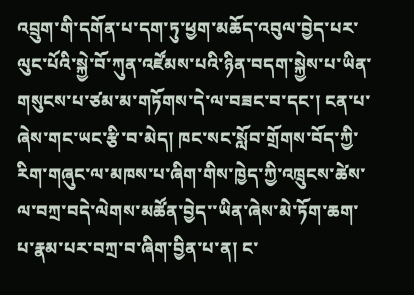འབྲུག་གི་དགོན་པ་དག་ཏུ་ཕྱག་མཆོད་འབུལ་བྱེད་པར་ལུང་པོའི་སྐྱེ་བོ་ཀུན་འཛོམས་པའི་ཉིན་བདག་སྐྱེས་པ་ཡིན་གསུངས་པ་ཙམ་མ་གཏོགས་དེ་ལ་བཟང་བ་དང་། ངན་པ་ཞེས་གང་ཡང་རྩི་བ་མེད། ཁང་སང་སློབ་གྲོགས་བོད་ཀྱི་རིག་གཞུང་ལ་མཁས་པ་ཞིག་གིས་ཁྱེད་ཀྱི་འཁྲུངས་ཚེས་ལ་བཀྲ་བདེ་ལེགས་མཚོན་བྱེད་་ཡིན་ཞེས་མེ་ཏོག་ཆག་པ་རྣམ་པར་བཀྲ་བ་ཞིག་བྱིན་པ་ན། ང་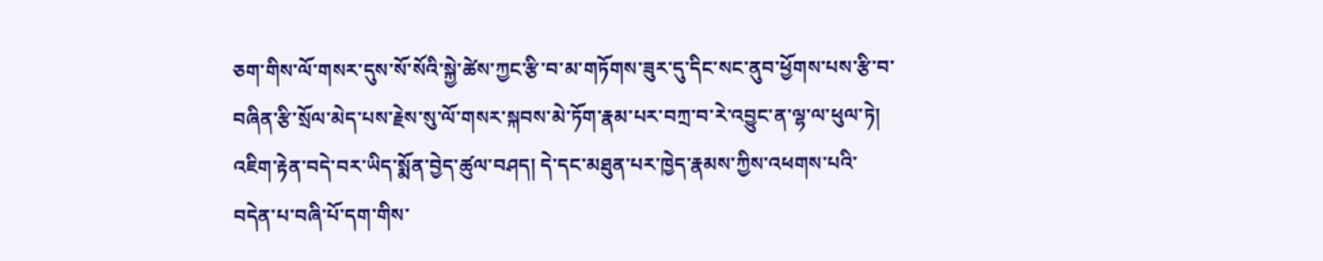ཅག་གིས་ལོ་གསར་དུས་སོ་སོའི་སྐྱེ་ཚེས་ཀྱང་རྩི་བ་མ་གཏོགས་ཟུར་དུ་དིང་སང་ནུབ་ཕྱོགས་པས་རྩི་བ་བཞིན་རྩི་སྲོལ་མེད་པས་རྗེས་སུ་ལོ་གསར་སྐབས་མེ་ཏོག་རྣམ་པར་བཀྲ་བ་རེ་འབྱུང་ན་ལྷ་ལ་ཕུལ་ཏེ། འཇིག་རྟེན་བདེ་བར་ཡིད་སྨོན་བྱེད་ཚུལ་བཤད། དེ་དང་མཐུན་པར་ཁྱེད་རྣམས་ཀྱིས་འཕགས་པའི་བདེན་པ་བཞི་པོ་དག་གིས་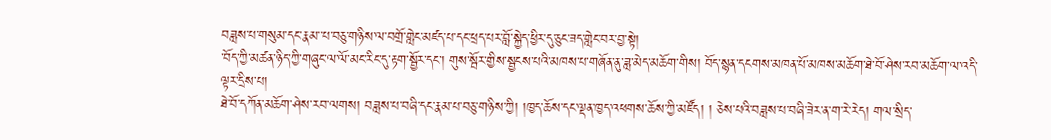བཟླས་པ་གསུམ་དང་རྣམ་་པ་བཅུ་གཉིས་ལ་བགྲོ་གླེང་མཛད་པ་དང་ཕྲད་པར་བློ་སྐྱེད་ཕྱིར་དུ་ཅུང་ཟད་གླེང་བར་བྱ་སྟེ།
་བོད་ཀྱི་མཚན་ཉིད་ཀྱི་གཞུང་ལ་ལོ་མང་རིང་དུ་རྟག་སྦྱོར་དང་། གུས་སྦོར་གྱིས་སྦྱངས་པའི་མཁས་པ་གཞོན་ནུ་ཟླ་མེད་མཆོག་གིས། བོད་སྙན་དངགས་མཁན་པོ་མཁས་མཆོག་ཐེ་བོ་ཤེས་རབ་མཆོག་ལ་འདི་ལྟར་དྲིས་པ།
ཐེ་བོ་དཀོན་མཆོག་ཤེས་རབ་ལགས། བཟླས་པ་བཞི་དང་རྣམ་པ་བཅུ་གཉིས་ཀྱི། །ཁྱད་ཆོས་དང་ལྡན་ཁྱད་འཕགས་ཆོས་ཀྱི་མཛོད། ། ཅེས་པའི་བཟླས་པ་བཞི་ཟེར་ན་ག་རེ་རེད། གལ་སྲིད་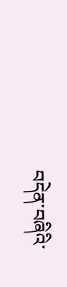བདེན་བཞིའི་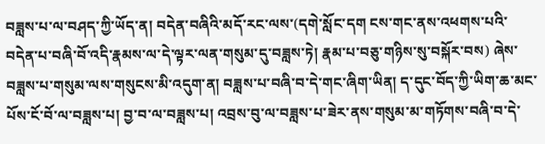བཟླས་པ་ལ་བཤད་ཀྱི་ཡོད་ན། བདེན་བཞིའི་མདོ་རང་ལས་(དགེ་སློང་དག ངས་གང་ནས་འཕགས་པའི་བདེན་པ་བཞི་བོ་འདི་རྣམས་ལ་དེ་ལྟར་ལན་གསུམ་དུ་བཟླས་ཏེ། རྣམ་པ་བཅུ་གཉིས་སུ་བསྐོར་བས) ཞེས་བཟླས་པ་གསུམ་ལས་གསུངས་མི་འདུག་ན། བཟླས་པ་བཞི་བ་དེ་གང་ཞིག་ཡིན། ད་དུང་བོད་ཀྱི་ཡིག་ཆ་མང་པོས་ངོ་བོ་ལ་བཟླས་པ། བྱ་བ་ལ་བཟླས་པ། འབྲས་བུ་ལ་བཟླས་པ་ཟེར་ནས་གསུམ་མ་གཏོགས་བཞི་བ་དེ་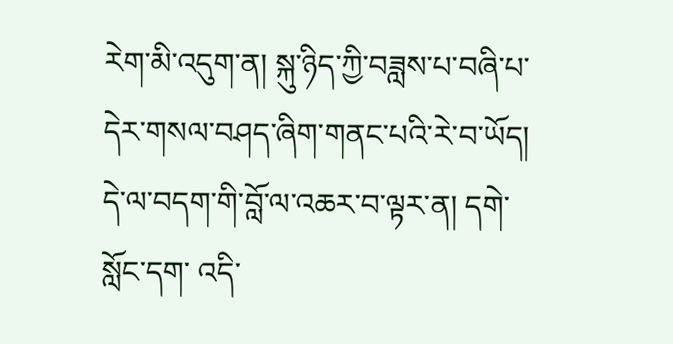རེག་མི་འདུག་ན། སྐུ་ཉིད་ཀྱི་བཟླས་པ་བཞི་པ་དེར་གསལ་བཤད་ཞིག་གནང་པའི་རེ་བ་ཡོད།
དེ་ལ་བདག་གི་བློ་ལ་འཆར་བ་ལྟར་ན། དགེ་སློང་དག་ འདི་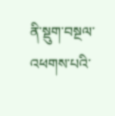ནི་སྡུག་བསྔལ་འཕགས་པའི་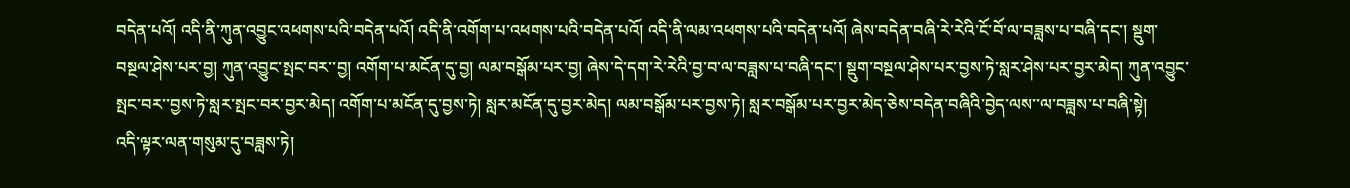བདེན་པའོ། འདི་ནི་ཀུན་འབྱུང་འཕགས་པའི་བདེན་པའོ། འདི་ནི་འགོག་པ་འཕགས་པའི་བདེན་པའོ། འདི་ནི་ལམ་འཕགས་པའི་བདེན་པའོ། ཞེས་བདེན་བཞི་རེ་རེའི་ངོ་བོ་ལ་བཟླས་པ་བཞི་དང་། སྡུག་བསྔལ་ཤེས་པར་བྱ། ཀུན་འབྱུང་སྤང་བར་་བྱ། འགོག་པ་མངོན་དུ་བྱ། ལམ་བསྒོམ་པར་བྱ། ཞེས་དེ་དག་རེ་རེའི་བྱ་བ་ལ་བཟླས་པ་བཞི་དང་། སྡུག་བསྔལ་ཤེས་པར་བྱས་ཏེ་སླར་ཤེས་པར་བྱར་མེད། ཀུན་འབྱུང་སྤང་བར་་བྱས་ཏེ་སླར་སྤང་བར་བྱར་མེད། འགོག་པ་མངོན་དུ་བྱས་ཏེ། སླར་མངོན་དུ་བྱར་མེད། ལམ་བསྒོམ་པར་བྱས་ཏེ། སླར་བསྒོམ་པར་བྱར་མེད་ཅེས་བདེན་བཞིའི་བྱེད་ལས་་ལ་བཟླས་པ་བཞི་སྟེ།
འདི་ལྟར་ལན་གསུམ་དུ་བཟླས་ཏེ།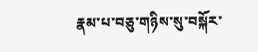རྣམ་པ་བཅུ་གཉིས་སུ་བསྐོར་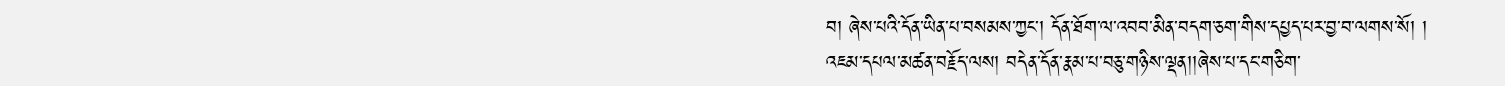བ། ཞེས་པའི་དོན་ཡིན་པ་བསམས་ཀྱང་། དོན་ཐོག་ལ་འབབ་མིན་བདག་ཅག་གིས་དཔྱད་པར་བྱ་བ་ལགས་སོ། །
འཇམ་དཔལ་མཚན་བརྗོད་ལས། བདེན་དོན་རྣམ་པ་བཅུ་གཉིས་ལྡན།།ཞེས་པ་དང་གཅིག་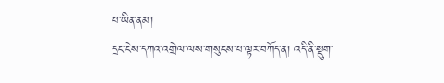པ་ཡིན་ནམ།
དྲང་ངེས་དཀའ་འགྲེལ་ལས་གསུངས་པ་ལྟར་བཀོད་ན། འདི་ནི་སྡུག་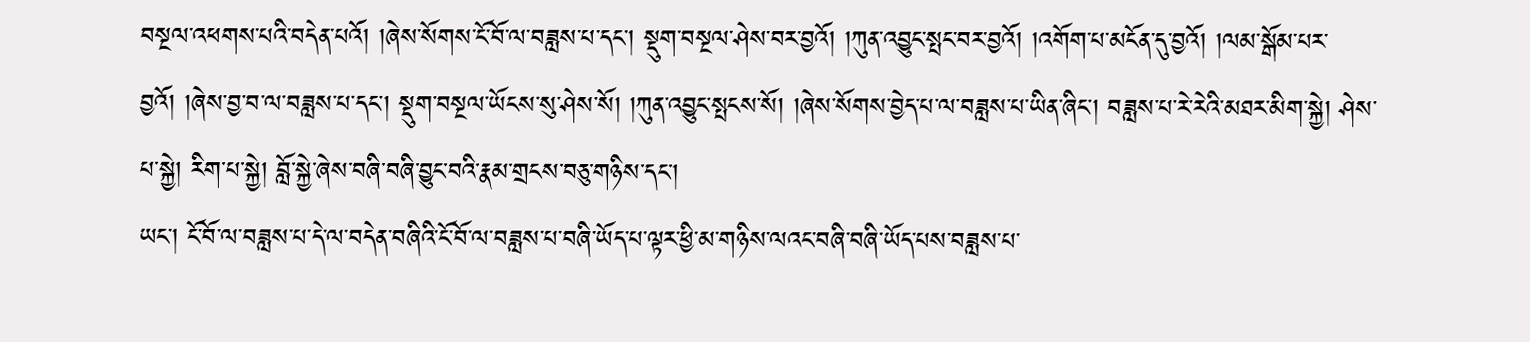བསྔལ་འཕགས་པའི་བདེན་པའོ། །ཞེས་སོགས་ངོ་བོ་ལ་བཟླས་པ་དང་། སྡུག་བསྔལ་ཤེས་བར་བྱའོ། །ཀུན་འབྱུང་སྤང་བར་བྱའོ། །འགོག་པ་མངོན་དུ་བྱའོ། །ལམ་སྒོམ་པར་བྱའོ། །ཞེས་བྱ་བ་ལ་བཟླས་པ་དང་། སྡུག་བསྔལ་ཡོངས་སུ་ཤེས་སོ། །ཀུན་འབྱུང་སྤངས་སོ། །ཞེས་སོགས་བྱེད་པ་ལ་བཟླས་པ་ཡིན་ཞིང་། བཟླས་པ་རེ་རེའི་མཐར་མིག་སྐྱེ། ཤེས་པ་སྐྱེ། རིག་པ་སྐྱེ། བློ་སྐྱེ་ཞེས་བཞི་བཞི་བྱུང་བའི་རྣམ་གྲངས་བཅུ་གཉིས་དང་།
ཡང་། ངོ་བོ་ལ་བཟླས་པ་དེ་ལ་བདེན་བཞིའི་ངོ་བོ་ལ་བཟླས་པ་བཞི་ཡོད་པ་ལྟར་ཕྱི་མ་གཉིས་ལའང་བཞི་བཞི་ཡོད་པས་བཟླས་པ་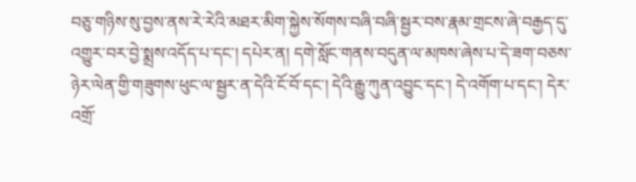བཅུ་གཉིས་སུ་བྱས་ནས་རེ་རེའི་མཐར་མིག་སྐྱེས་སོགས་བཞི་བཞི་སྦྱར་བས་རྣམ་གྲངས་ཞེ་བརྒྱད་དུ་འགྱུར་བར་བྱེ་སྨྲས་འདོད་པ་དང་། དཔེར་ན། དགེ་སློང་གནས་བདུན་ལ་མཁས་ཞེས་པ་དེ་ཟག་བཅས་ཉེར་ལེན་གྱི་གཟུགས་ཕུང་ལ་སྦྱར་ན་དེའི་ངོ་བོ་དང་། དེའི་རྒྱུ་ཀུན་འབྱུང་དང་། དེ་འགོག་པ་དང་། དེར་འགྲོ་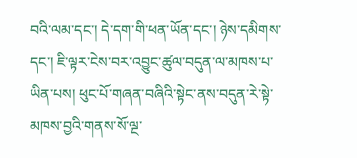བའི་ལམ་དང་། དེ་དག་གི་ཕན་ཡོན་དང་། ཉེས་དམིགས་དང་། ཇི་ལྟར་ངེས་བར་འབྱུང་ཚུལ་བདུན་ལ་མཁས་པ་ཡིན་པས། ཕུང་པོ་གཞན་བཞིའི་སྟེང་ནས་བདུན་རེ་སྟེ་མཁས་བྱའི་གནས་སོ་ལྔ་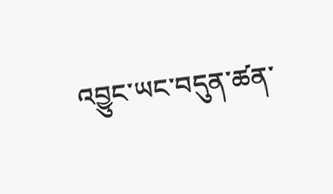འབྱུང་ཡང་བདུན་ཚན་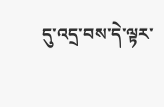དུ་འདྲ་བས་དེ་ལྟར་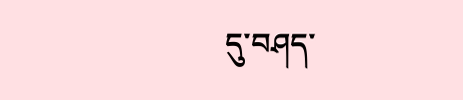དུ་བཤད་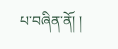པ་བཞིན་ནོ། །